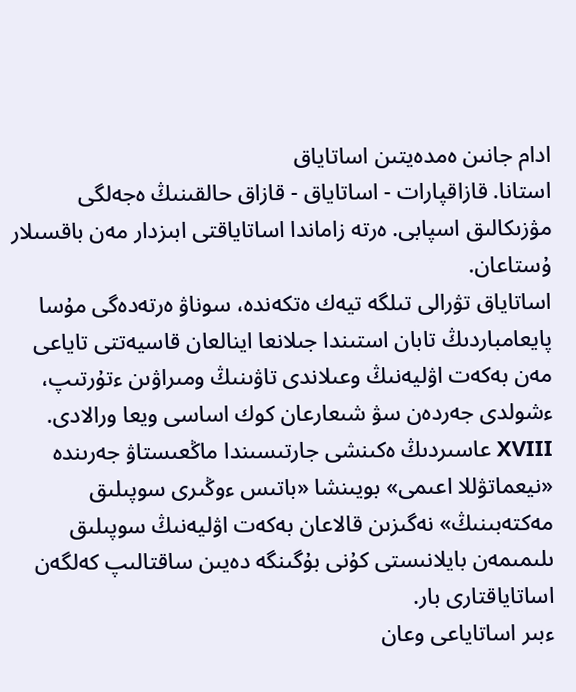ادام جانىن ەمدەيتىن اساتاياق
استانا. قازاقپارات - اساتاياق - قازاق حالقىنىڭ ەجەلگى مۋزىكالىق اسپابى. ەرتە زاماندا اساتاياقتى ابىزدار مەن باقسىلار ۇستاعان.
اساتاياق تۋرالى تىلگە تيەك ەتكەندە، سوناۋ ەرتەدەگى مۇسا پايعامباردىڭ تابان استىندا جىلانعا اينالعان قاسيەتتى تاياعى مەن بەكەت اۋليەنىڭ وعىلاندى تاۋىنىڭ ومىراۋىن ءتۇرتىپ، ءشولدى جەردەن سۋ شىعارعان كوك اساسى ويعا ورالادى.
XVIII عاسىردىڭ ەكىنشى جارتىسىندا ماڭعىستاۋ جەرىندە «نيعماتۋللا اعىمى» بويىنشا «باتىس ءوڭىرى سوپىلىق مەكتەبىنىڭ» نەگىزىن قالاعان بەكەت اۋليەنىڭ سوپىلىق ىلىمىمەن بايلانىستى كۇنى بۇگىنگە دەيىن ساقتالىپ كەلگەن اساتاياقتارى بار.
ءبىر اساتاياعى وعان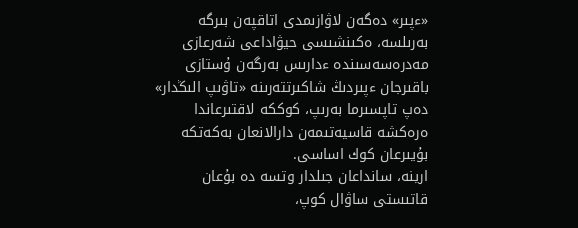«ءپىر» دەگەن لاۋازىمدى اتاقپەن بىرگە بەرىلسە، ەكىنشىسى حيۋاداعى شەرعازى مەدرەسەسىندە ءدارىس بەرگەن ۇستازى باقىرجان ءپىردىڭ شاكىرتتەرىنە «تاۋىپ الىڭدار» دەپ تاپسىرما بەرىپ، كوككە لاقتىرعاندا ەرەكشە قاسيەتىمەن دارالانعان بەكەتكە بۇيىرعان كوك اساسى.
ارينە، سانداعان جىلدار وتسە دە بۇعان قاتىستى ساۋال كوپ،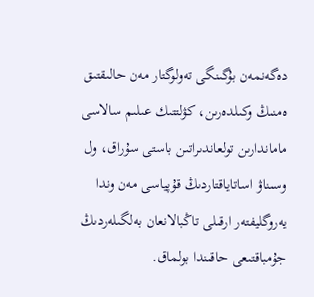دەگەنمەن بۇگىنگى تەولوگتار مەن حالىقتىق ەمنىڭ وكىلدەرىن، كۋلتتىك عىلىم سالاسى ماماندارىن تولعاندىراتىن باستى سۇراق، ول وسىناۋ اساتاياقتاردىڭ قۇپياسى مەن وندا يەروگليفتەر ارقىلى تاڭبالانعان بەلگىلەردىڭ جۇمباقتىعى حاقىندا بولماق.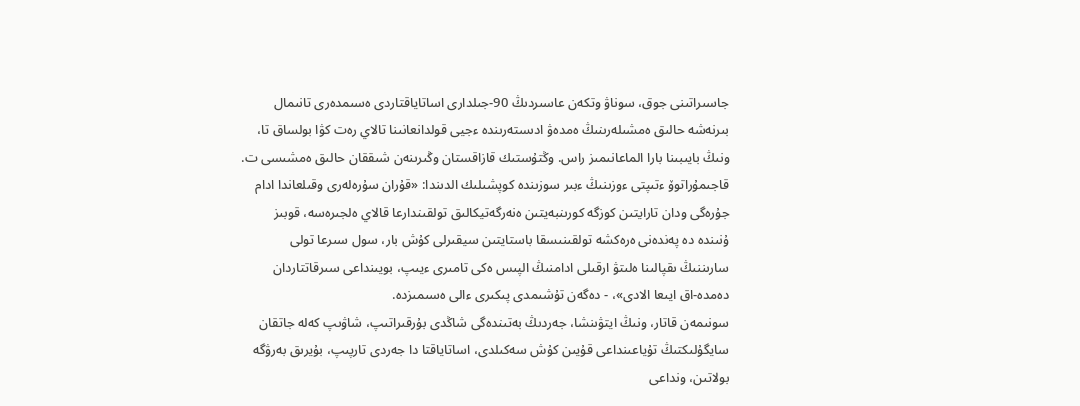جاسىراتىنى جوق، سوناۋ وتكەن عاسىردىڭ 90-جىلدارى اساتاياقتاردى ەسىمدەرى تانىمال بىرنەشە حالىق ەمشىلەرىنىڭ ەمدەۋ ادىستەرىندە ءجيى قولدانعانىنا تالاي رەت كۋا بولساق تا، ونىڭ بايىبىنا بارا الماعانىمىز راس. وڭتۇستىك قازاقستان وڭىرىنەن شىققان حالىق ەمشىسى ت. قاجىمۇراتوۆ ءتىپتى ءوزىنىڭ ءبىر سوزىندە كوپشىلىك الدىندا: «قۇران سۇرەلەرى وقىلعاندا ادام جۇرەگى ودان تارايتىن كوزگە كورىنبەيتىن ەنەرگەتيكالىق تولقىندارعا قالاي ەلجىرەسە، قوبىز ۇنىندە دە پەندەنى ەرەكشە تولقىنىسقا باستايتىن سيقىرلى كۇش بار، سول سىرعا تولى سارىننىڭ ىقپالىنا ەلىتۋ ارقىلى ادامنىڭ الپىس ەكى تامىرى ءيىپ، بويىنداعى سىرقاتتاردان دەمدە-اق ايىعا الادى»، - دەگەن تۇشىمدى پىكىرى ءالى ەسىمىزدە.
سونىمەن قاتار، ونىڭ ايتۋىنشا، جەردىڭ بەتىندەگى شاڭدى بۇرقىراتىپ، شاۋىپ كەلە جاتقان سايگۇلىكتىڭ تۇياعىنداعى قۇيىن كۇش سەكىلدى، اساتاياقتا دا جەردى تارپىپ، بۇيرىق بەرۋگە بولاتىن، ونداعى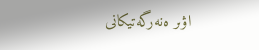اۋىر ەنەرگەتيكانى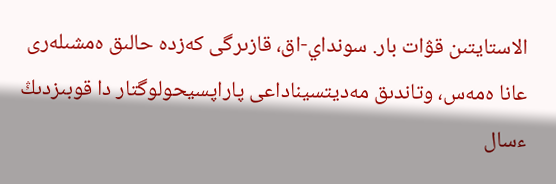الاستايتىن قۋات بار. سونداي-اق، قازىرگى كەزدە حالىق ەمشىلەرى عانا ەمەس، وتاندىق مەديتسيناداعى پاراپسيحولوگتار دا قوبىزدىڭ ءسال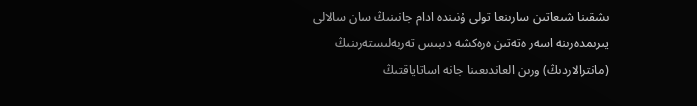ىشقىنا شىعاتىن سارىنعا تولى ۇنىندە ادام جانىنىڭ سان سالالى يىرىمدەرىنە اسەر ەتەتىن ەرەكشە دىبىس تەربەلىستەرىنىڭ (مانترالاردىڭ) ورىن العاندىعىنا جانە اساتاياقتىڭ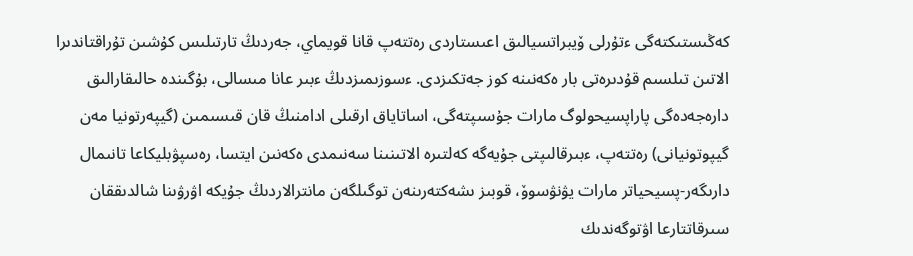كەڭىستىكتەگى ءتۇرلى ۆيبراتسيالىق اعىستاردى رەتتەپ قانا قويماي، جەردىڭ تارتىلىس كۇشىن تۇراقتاندىرا الاتىن تىلسىم قۇدىرەتى بار ەكەنىنە كوز جەتكىزدى. ءسوزىمىزدىڭ ءبىر عانا مىسالى، بۇگىندە حالىقارالىق دارەجەدەگى پاراپسيحولوگ مارات جۇسىپتەگى، اساتاياق ارقىلى ادامنىڭ قان قىسىمىن (گيپەرتونيا مەن گيپوتونيانى) رەتتەپ، ءبىرقالىپتى جۇيەگە كەلتىرە الاتىنىنا سەنىمدى ەكەنىن ايتسا، رەسپۋبليكاعا تانىمال دارىگەر-پسيحياتر مارات يۋنۋسوۆ، قوبىز ىشەكتەرىنەن توگىلگەن مانترالاردىڭ جۇيكە اۋرۋىنا شالدىققان سىرقاتتارعا اۋتوگەندىك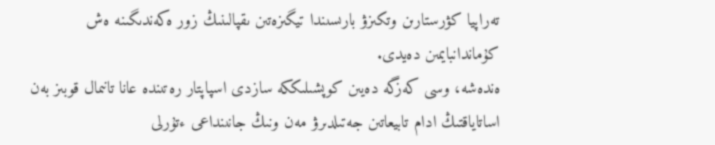تەراپيا كۋرستارىن وتكىزۋ بارىسىندا تيگىزەتىن ىقپالىنىڭ زور ەكەندىگىنە ەش كۇماندانبايمىن دەيدى.
ەندەشە، وسى كەزگە دەيىن كوپشىلىككە سازدى اسپاپتار رەتىندە عانا تانىمال قوبىز بەن اساتاياقتىڭ ادام تابيعاتىن جەتىلدىرۋ مەن ونىڭ جانىنداعى ءتۇرلى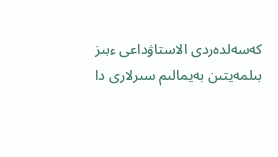كەسەلدەردى الاستاۋداعى ءبىز بىلمەيتىن بەيمالىم سىرلارى دا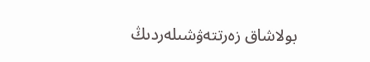بولاشاق زەرتتەۋشىلەردىڭ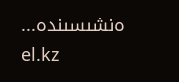ەنشىسىندە...
el.kz